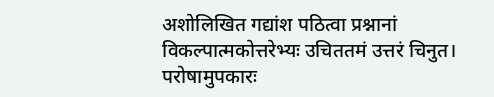अशोलिखित गद्यांश पठित्वा प्रश्नानां विकल्पात्मकोत्तरेभ्यः उचिततमं उत्तरं चिनुत। परोषामुपकारः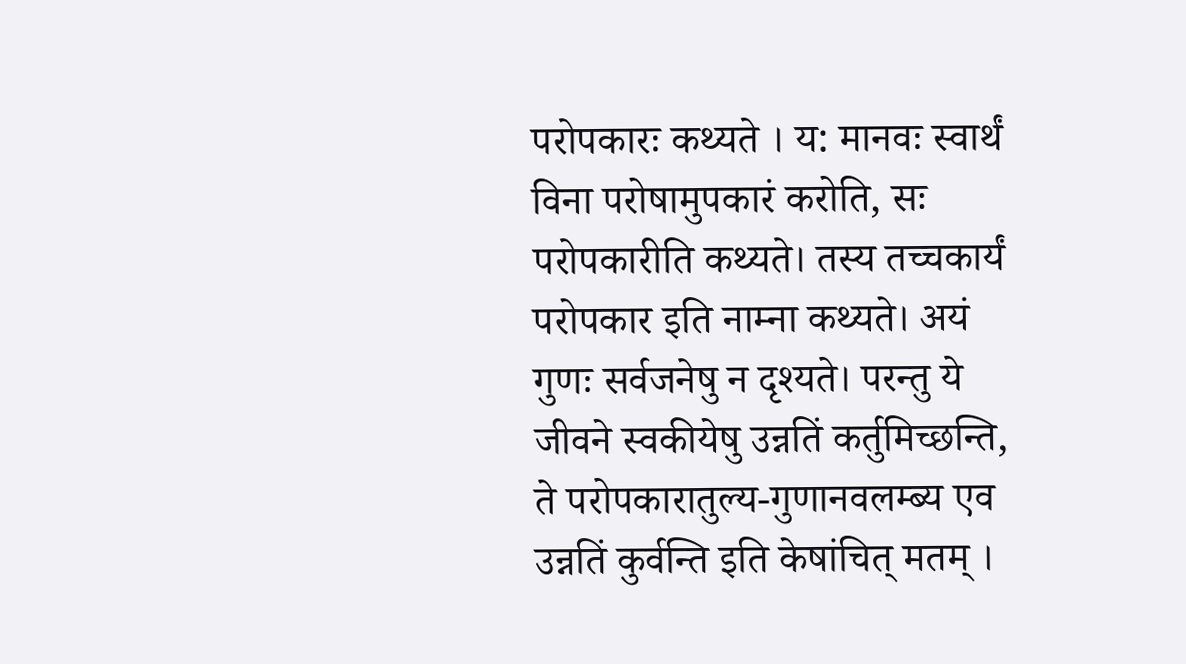परोपकारः कथ्यते । य: मानवः स्वार्थं विना परोषामुपकारं करोति, सः परोपकारीति कथ्यते। तस्य तच्चकार्यं परोपकार इति नाम्ना कथ्यते। अयं गुणः सर्वजनेषु न दृश्यते। परन्तु ये जीवने स्वकीयेषु उन्नतिं कर्तुमिच्छन्ति, ते परोपकारातुल्य-गुणानवलम्ब्य एव उन्नतिं कुर्वन्ति इति केषांचित् मतम् ।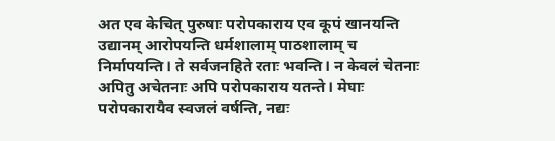अत एव केचित् पुरुषाः परोपकाराय एव कूपं खानयन्ति उद्यानम् आरोपयन्ति धर्मशालाम् पाठशालाम् च निर्मापयन्ति। ते सर्वजनहिते रताः भवन्ति। न केवलं चेतनाः अपितु अचेतनाः अपि परोपकाराय यतन्ते। मेघाः परोपकारायैव स्वजलं वर्षन्ति, नद्यः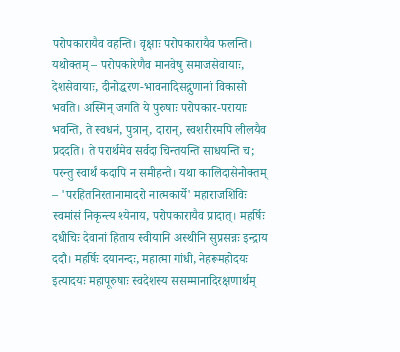परोपकारायैव वहन्ति। वृक्षाः परोपकारायैव फलन्ति। यथोक्तम् – परोपकारेणैव मानवेषु समाजसेवायाः, देशसेवायाः, दीनोद्धरण-भावनादिसद्गुणानां विकासो भवति। अस्मिन् जगति ये पुरुषाः परोपकार-परायाः भवन्ति, ते स्वधनं, पुत्रान्, दारान्, स्वशरीरमपि लीलयैव प्रददति। ते परार्थमेव सर्वदा चिन्तयन्ति साधयन्ति च; परन्तु स्वार्थं कदापि न समीहन्ते। यथा कालिदासेनोक्तम् – 'परहितनिरतानामादरो नात्मकार्ये' महाराजशिविः स्वमांसं निकृन्त्य श्येनाय, परोपकारायैव प्रादात्। महर्षिः दधीचिः देवानां हिताय स्वीयानि अस्थीनि सुप्रसन्नः इन्द्राय ददौ। महर्षिः दयानन्दः, महात्मा गांधी, नेहरूमहोदयः इत्यादयः महापूरुषाः स्वदेशस्य ससम्मानादिरक्षणार्थम्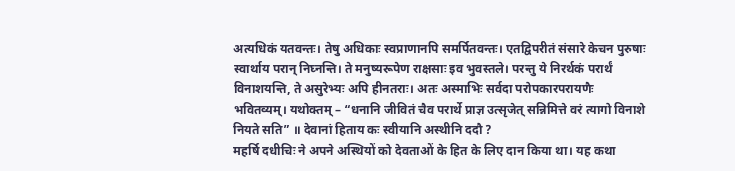अत्यधिकं यतवन्तः। तेषु अधिकाः स्वप्राणानपि समर्पितवन्तः। एतद्विपरीतं संसारे केचन पुरुषाः स्वार्थाय परान् निघ्नन्ति। ते मनुष्यरूपेण राक्षसाः इव भुवस्तले। परन्तु ये निरर्थकं परार्थं विनाशयन्ति, ते असुरेभ्यः अपि हीनतराः। अतः अस्माभिः सर्वदा परोपकारपरायणैः भवितव्यम्। यथोक्तम् – “धनानि जीवितं चैव परार्थे प्राज्ञ उत्सृजेत् सन्निमित्ते वरं त्यागो विनाशे नियते सति” ॥ देवानां हिताय कः स्वीयानि अस्थीनि ददौ ?
महर्षि दधीचिः ने अपने अस्थियों को देवताओं के हित के लिए दान किया था। यह कथा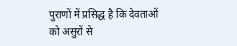पुराणों में प्रसिद्ध है कि देवताओं को असुरों से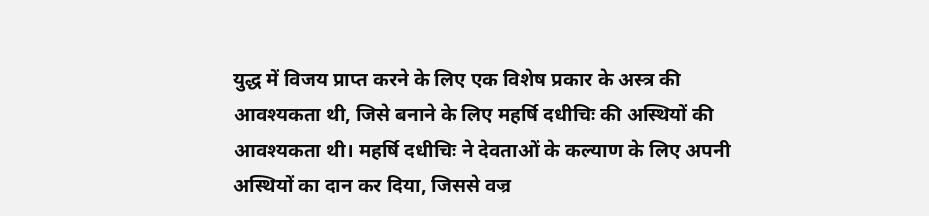युद्ध में विजय प्राप्त करने के लिए एक विशेष प्रकार के अस्त्र की आवश्यकता थी, जिसे बनाने के लिए महर्षि दधीचिः की अस्थियों की आवश्यकता थी। महर्षि दधीचिः ने देवताओं के कल्याण के लिए अपनी अस्थियों का दान कर दिया, जिससे वज्र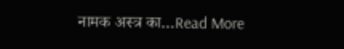नामक अस्त्र का…Read More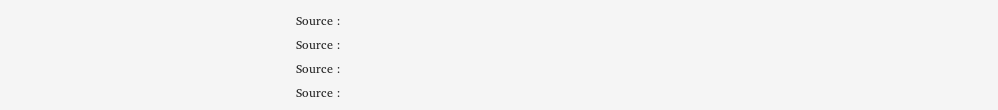Source :
Source :
Source :
Source :